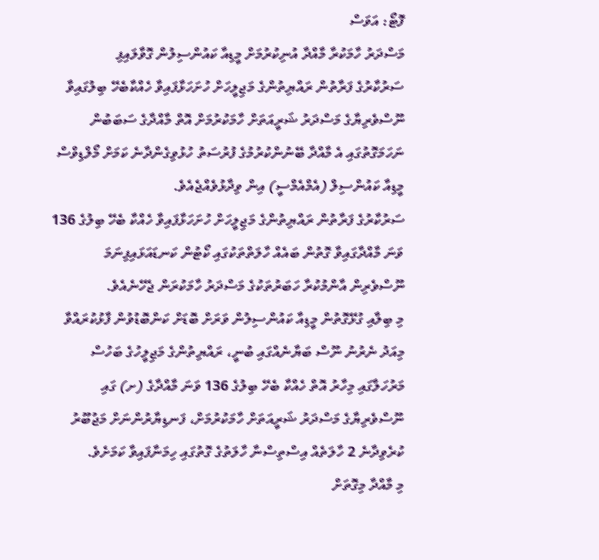ފޮޓޯ: އަވަސް
މަސްދަރު ހާމަކުރާ މާއްދާ އުނިކުރުމަށް މީޑިއާ ކައުންސިލުން ގޮވާލައިފި
ސަރުކާރުގެ ފަރާތުން ރައްޔިތުންގެ މަޖިލީހަށް ހުށަހަޅާފައިވާ ހެއްކާބެހޭ ބިލުގައިވާ ނޫސްވެރިޔާގެ މަސްދަރު ޝަރީއަތަށް ހާމަކުރުމަށް އޮތް މާއްދާގެ ސަބަބުން ނަހަމަގޮތުގައި އެ މާއްދާ ބޭނުންކުރުމުގެ ފުރުސަތު ހުޅުވިގެންދާނެ ކަމަށް މޯލްޑިވްސް މީޑިއާ ކައުންސިލް (އެމްއެމްސީ) އިން ވިދާޅުވެއްޖެއެވެ.
ސަރުކާރުގެ ފަރާތުން ރައްޔިތުންގެ މަޖިލީހަށް ހުށަހަޅާފައިވާ ހެއްކާ ބެހޭ ބިލުގެ 136 ވަނަ މާއްދާގައިވާ ގޮތުން ބައެއް ހާލަތްތަކުގައި ކޯޓުން ކަނޑައަޅައިފިނަމަ ނޫސްވެރިން އާންމުކުރާ ހަބަރުތަކުގެ މަސްދަރު ހާމަކުރަން ޖެހޭނެއެވެ.
މި ބިލާއި ގުޅޭގޮތުން މީޑިއާ ކައުންސިލުން ވަރަށް ބޮޑަށް ކަންބޮޑުވުން ފާޅުކުރައްވާ މިއަދު ނެރުނު ނޫސް ބަޔާނެއްގައި ބުނީ، ރައްޔިތުންގެ މަޖިލީހުގެ ބަހުސް މަރުހަލާގައި މިހާރު އޮތް ހެއްކާ ބެހޭ ބިލުގެ 136 ވަނަ މާއްދާގެ (ށ) ގައި ނޫސްވެރިޔާގެ މަސްދަރު ޝަރީއަތަށް ހާމަކުރުމަށް، ފަނޑިޔާރުންނަށް މަޖުބޫރު ކުރެވިދާނެ 2 ހާލަތެއް އިސްތިސްނާ ހާލަތުގެ ގޮތުގައި ހިމަނާފައިވާ ކަމަށެވެ.
މި މާއްދާ މިގޮތަށް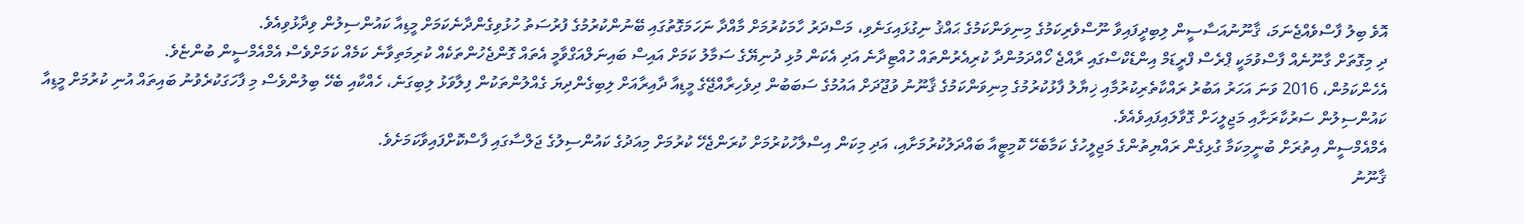އޮވެ ބިލު ފާސްވެއްޖެނަމަ، ޤާނޫނުއަސާސީން ލިބިދީފައިވާ ނޫސްވެރިކަމުގެ މިނިވަންކަމުގެ ޙައްޤު ނިގުޅައިގަނެވި، މަސްދަރު ހާމަކުރުމަށް މާއްދާ ނަހަމަގޮތުގައި ބޭނުންކުރުމުގެ ފުރުސަތު ހުޅުވިގެންދާނެކަމަށް މީޑިއާ ކައުންސިލުން ވިދާޅުވިއެވެ.
ދި މިގޮތަށް ގާނޫނެއް ފާސްވުމަކީ ޕްރެސް ފްރީޑަމް އިންޑެކްސްގައި ރާއްޖެ ހޯއްދަމުންދާ ކުރިއެރުންތައް ހުއްޓިދާނެ އަދި އެކަން މުޅި ދުނިޔޭގެ ސަމާލު ކަމަށް އައިސް ބައިނަލްއަގްވާމީ އެތައް ގޮންޖެހުންތަކެއް ކުރިމަތިވާނެ ކަމެއް ކަމަށްވެސް އެމްއެމްސީން ބުންޏެވެ.
އެހެންކަމުން، 2016 ވަނަ އަހަރު އަބުރު ރައްކާތެރިކުރުމާއި ޚިޔާލު ފާޅުކުރުމުގެ މިނިވަންކަމުގެ ޤާނޫނު ވުޖޫދަށް އައުމުގެ ސަބަބުން ދިވެހިރާއްޖޭގެ މީޑިއާ ދާއިރާއަށް ލިބިގެންދިޔަ ގެއްލުންތަކުން ފިލާވަޅު ލިބިގަނެ، ހެއްކާއި ބެހޭ ބިލުންވެސް މި ފާހަގަކުރެވުނު ބައިތައް އުނި ކުރުމަށް މީޑިއާ ކައުންސިލުން ސަރުކާރަށާއި މަޖިލީހަށް ގޮވާލައިފައިވެއެވެ.
އެމްއެމްސީން އިތުރަށް ބުނީމިކަމާ ގުޅިގެން ރައްޔިތުންގެ މަޖިލީހުގެ ކަމާބެހޭ ކޮމިޓީއާ ބައްދަލުކުރުމަށާއި، އަދި މިކަން އިސްލާހުކުރުމަށް ކުރަންޖެހޭ ކުރުމަށް މިއަދުގެ ކައުންސިލުގެ ޖަލްސާގައި ފާސްކޮށްފައިވާކަމަށެވެ.
ޤާނޫނު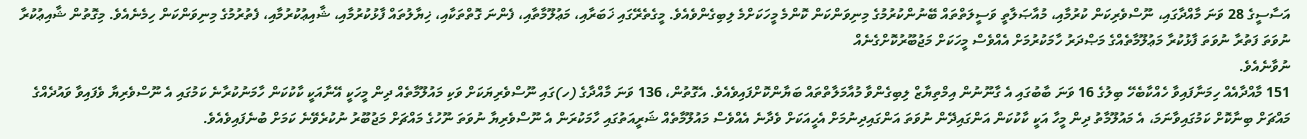އަސާސީގެ 28 ވަނަ މާއްދާގައި، ނޫސްވެރިކަން ކުރުމާއި، މުއާޞަލާތީ ވަސީލަތްތައް ބޭނުންކުރުމުގެ މިނިވަންކަން ކޮންމެ މީހަކަށްމެ ލިބިގެންވެއެވެ. މީގެތެރޭގައި ޚަބަރާއި، މަޢުލޫމާތާއި، ފެންނަ ގޮތްތަކާއި، ޚިޔާލުތައް ފާޅުކުރުމާއި، ޝާއިޢުކުރުމާއި، ފެތުރުމުގެ މިނިވަންކަން ހިމެނެއެވެ. މިގޮތުން ޝާއިޢުކުރާ ނުވަތަ ފަތުރާ ނުވަތަ ފާޅުކުރާ މަޢުލޫމާތެއްގެ މަޞްދަރު ހާމަކުރުމަށް އެއްވެސް މީހަކަށް މަޖުބޫރުކޮށްގެނެއް
ނުވާނެއެވެ.
151 މާއްދާއެއް ހިމަނާފައިވާ ހެއްކާބެހޭ ބިލުގެ 16 ވަނަ ބާބުގައި އެ ގާނޫނުން އިމްތިޔާޒް ލިބިގެންވާ މުއާމަލާތްތައް ބަޔާންކޮށްފައިވެއެވެ. އެގޮތުން، 136 ވަނަ މާއްދާގެ (ހ)ގައި ނޫސްވެރިޔަކަށް ވަކި މައުލޫމާތެއް ދިން މީހަކީ އޭނާއަކީ ކާކުކަން ހާމަނުކުރާނެ ކަމުގައި އެ ނޫސްވެރިޔާ ވެފައިވާ ވައުދެއްގެ މައްޗަށް ބިނާކޮށް ކަމުގައިވާނަމަ، އެ މައުލޫމާތު ދިން މީހާ އަކީ ކާކުކަން އަންގައިދޭން ނުވަތަ އަންގައިދިނުމަށް އެހީއަކަށް ވެދާނެ އެއްވެސް މައުލޫމާތެއް ޝަރީއަތުގައި ހާމަކުރަން އެ ނޫސްވެރިޔާ ނުވަތަ ނޫހުގެ މައްޗަށް މަޖުބޫރު ނުކުރެވޭނެ ކަމަށް ބުނެފައިވެއެވެ.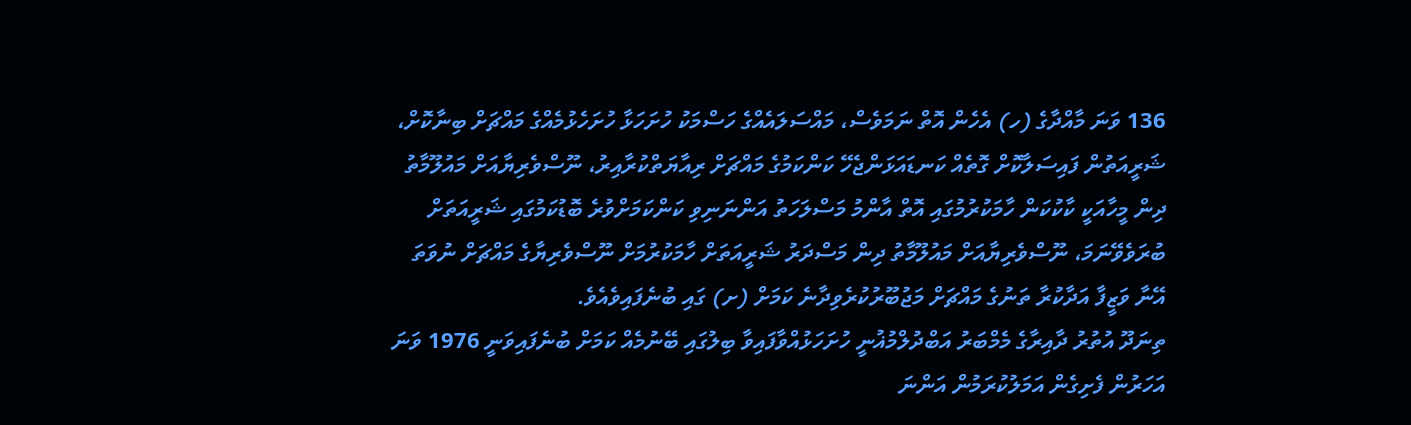136 ވަނަ މާއްދާގެ (ހ) އެހެން އޮތް ނަމަވެސް، މައްސަލައެއްގެ ހަސްމަކު ހުށަހަޅާ ހުށަހެޅުމެއްގެ މައްޗަށް ބިނާކޮށް، ޝަރީއަތުން ފައިސަލާކޮށް ގޮތެއް ކަނޑައަޅަންޖެހޭ ކަންކަމުގެ މައްޗަށް ރިއާޔަތްކުރާއިރު، ނޫސްވެރިޔާއަށް މައުލޫމާތު ދިން މީހާއަކީ ކާކުކަން ހާމަކުރުމުގައި އޮތް އާންމު މަސްލަހަތު އަންނަނިވި ކަންކަމަށްވުރެ ބޮޑުކަމުގައި ޝަރީއަތަށް ބުރަވެވޭނަމަ، ނޫސްވެރިޔާއަށް މައުލޫމާތު ދިން މަސްދަރު ޝަރީއަތަށް ހާމަކުރުމަށް ނޫސްވެރިޔާގެ މައްޗަށް ނުވަތަ އޭނާ ވަޒީފާ އަދާކުރާ ތަނުގެ މައްޗަށް މަޖުބޫރުކުރެވިދާނެ ކަމަށް (ށ) ގައި ބުނެފައިވެއެވެ.
ތިނަދޫ އުތުރު ދާއިރާގެ މެމްބަރު އަބްދުލްމުޣުނީ ހުށަހަޅުއްވާފައިވާ ބިލުގައި ބޭނުމެއް ކަމަށް ބުނެފައިވަނީ 1976 ވަނަ އަހަރުން ފެށިގެން އަމަލުކުރަމުން އަންނަ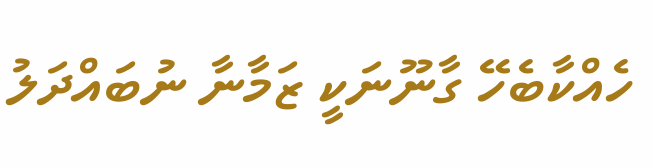ހެއްކާބެހޭ ގާނޫނަކީ ޒަމާނާ ނުބައްދަލު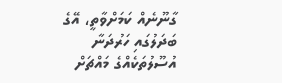ގާނޫނެއް ކަމަށްވާތީ، އޭގެ ބަދަލުގައި ހަރުދަނާ އުސޫލުތަކެއްގެ މައްޗަށް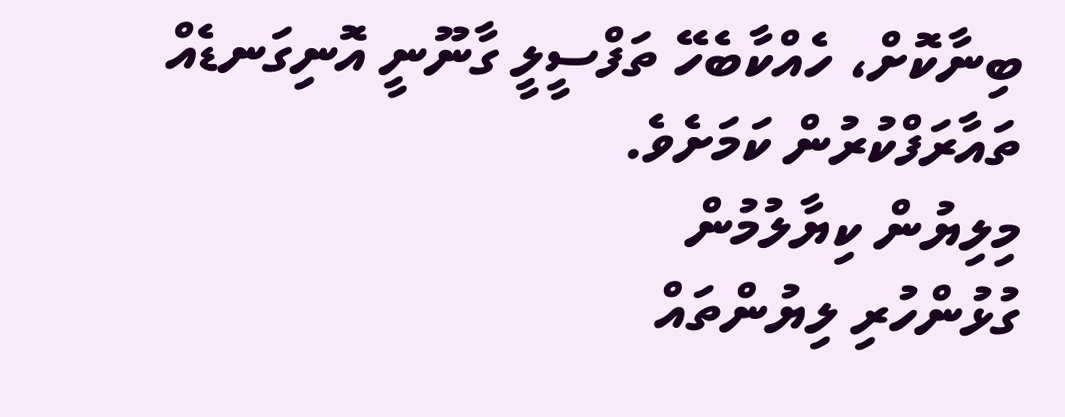ބިނާކޮށް، ހެއްކާބެހޭ ތަފްސީލީ ގާނޫނީ އޮނިގަނޑެއް ތައާރަފްކުރުން ކަމަށެވެ.
މިލިޔުން ކިޔާލުމުން
ގުޅުންހުރި ލިޔުންތައް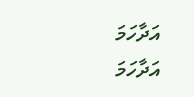އަދާހަމަ
އަދާހަމަ